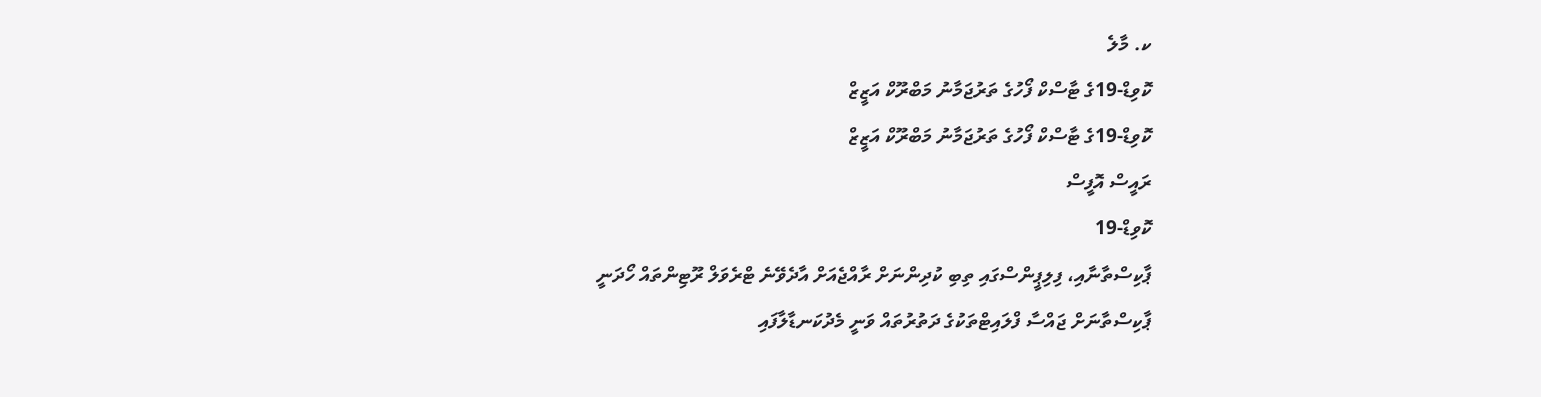ކ. މާލެ
ކޮވިޑް-19ގެ ޓާސްކް ފޯހުގެ ތަރުޖަމާނު މަބްރޫކް އަޒީޒް
ކޮވިޑް-19ގެ ޓާސްކް ފޯހުގެ ތަރުޖަމާނު މަބްރޫކް އަޒީޒް
ރައީސް އޮފީސް
ކޮވިޑް-19
ޕާކިސްތާނާއި، ފިލިޕީންސްގައި ތިބި ކުދިންނަށް ރާއްޖެއަށް އާދެވޭނެ ޓްރެވަލް ރޫޓިންތައް ހޯދަނީ
ޕާކިސްތާނަށް ޖައްސާ ފްލައިޓްތަކުގެ ދަތުރުތައް ވަނީ މެދުކަނޑާލާފައި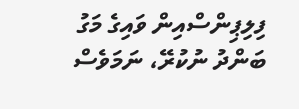ފިލިޕިންސްއިން ވައިގެ މަގު ބަންދު ނުކުރޭ، ނަމަވެސް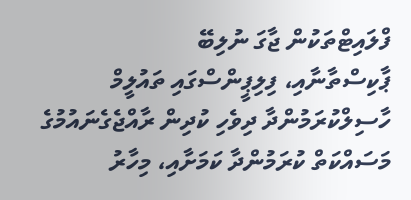ފްލައިޓްތަކުން ޖާގަ ނުލިބޭ
ޕާކިސްތާނާއި، ފިލިޕީންސްގައި ތައުލީމް ހާސިލްކުރަމުންދާ ދިވެހި ކުދިން ރާއްޖެގެނައުމުގެ މަސައްކަތް ކުރަމުންދާ ކަމަށާއި، މިހާރު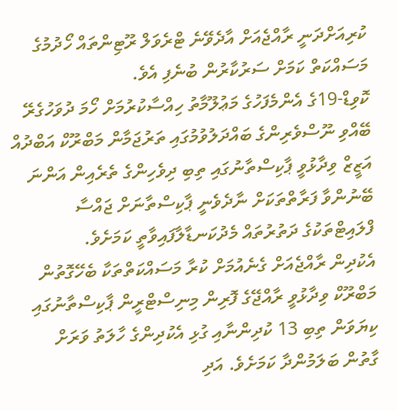ކުރިއަށްދަނީ ރާއްޖެއަށް އާދެވޭނެ ޓްރެވަލް ރޫޓިންތައް ހޯދުމުގެ މަސައްކަތް ކަމަށް ސަރުކާރުން ބުނެފި އެވެ.
ކޮވިޑް-19ގެ އެންމެފަހުގެ މަޢުލޫމާތު ހިއްސާކުރުމަށް ހޯމަ ދުވަހުގެރޭ ބޭއްވި ނޫސްވެރިންގެ ބައްދަލުވުމުގައި ތަރުޖަމާން މަބްރޫކް އަބްދުއް އަޒީޒް ވިދާޅުވީ ޕާކިސްތާނުގައި ތިބި ދިވެހިންގެ ތެރެއިން އަންނަ ބޭނުންވާ ފަރާތްތަކަށް ނާދެވެނީ ޕާކިސްތާނަށް ޖައްސާ ފްލައިޓްތަކުގެ ދަތުރުތައް މެދުކަނޑާލާފައިވާތީ ކަމަށެވެ.
އެކުދިން ރާއްޖެއަށް ގެނެއުމަށް ކުރާ މަސައްކަތްތަކާ ބެހޭގޮތުން މަބްރޫކް ވިދާޅުވީ ރާއްޖޭގެ ފޮރިން މިނިސްޓްރީން ޕާކިސްތާނުގައި ކިޔަވަން ތިބި 13 ކުދިންނާއި ގުޅި އެކުދިންގެ ހާލަތު ވަރަށް ގާތުން ބަލަމުންދާ ކަމަށެވެ. އަދި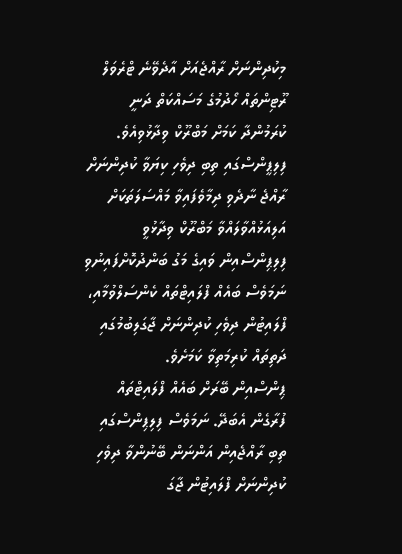މިކުދިންނަށް ރާއްޖެއަށް އާދެވޭނެ ޓްރެވަލް ރޫޓިންތައް ހޯދުމުގެ މަސައްކަތް ދަނީ ކުރަމުންދާ ކަމަށް މަބްރޫކް ވިދާޅުވިއެވެ.
ފިލިޕީންސްގައި ތިބި ދިވެހި ކިޔަވާ ކުދިންނަށް ރާއްޖެ ނާދެވި ދިމާވެފައިވާ މައްސަލަތަކަށް އަލިއަޅުއްވާލައްވާ މަބްރޫކް ވިދާޅުވީ ފިލިޕިންސްއިން ވައިގެ މަގު ބަންދުކޮށްފައިނުވި ނަމަވެސް ބައެއް ފްލައިޓްތައް ކެންސަލްވުމާއި، ފްލައިޓުން ދިވެހި ކުދިންނަށް ޖާގަލިބުމުގައި ދަތިތައް ކުރިމަތިވާ ކަމަށެވެ.
ޕިންސްއިން ބޭރަށް ބައެއް ފްލައިޓްތައް ފުރާގެން އެބަދޭ. ނަމަވެސް ފިލިޕިންސްގައި ތިބި ރާއްޖެއިން އަންނަން ބޭނުންވާ ދިވެހި ކުދިންނަށް ފްލައިޓުން ޖާގަ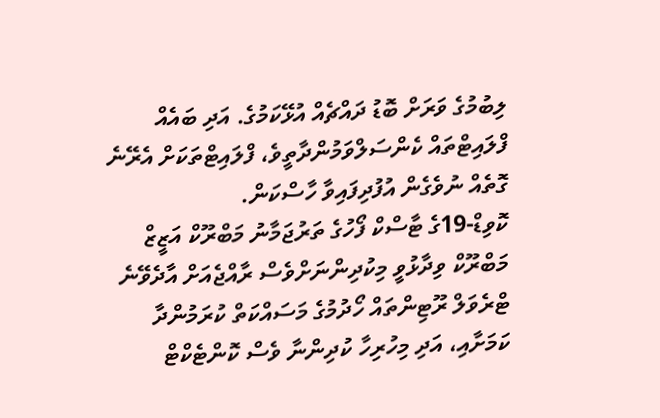ލިބުމުގެ ވަރަށް ބޮޑު ދައްޗެއް އުޅޭކަމުގެ. އަދި ބައެއް ފްލައިޓްތައް ކެންސަލްވަމުންދާތީވެ، ފްލައިޓްތަކަށް އެރޭނެ ގޮތެއް ނުވެގެން އުފުދިފައިވާ ހާސްކަން.
ކޮވިޑް-19ގެ ޓާސްކް ފޯހުގެ ތަރުޖަމާނު މަބްރޫކް އަޒީޒް
މަބްރޫކް ވިދާޅުވީ މިކުދިންނަށްވެސް ރާއްޖެއަށް އާދެވޭނެ ޓްރެވަލް ރޫޓިންތައް ހޯދުމުގެ މަސައްކަތް ކުރަމުންދާ ކަމަށާއި، އަދި މިހުރިހާ ކުދިންނާ ވެސް ކޮންޓެކްޓް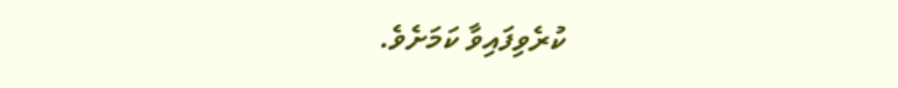ކުރެވިފައިވާ ކަމަށެވެ.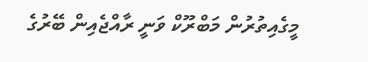މީގެއިތުރުން މަބްރޫކް ވަނީ ރާއްޖެއިން ބޭރުގެ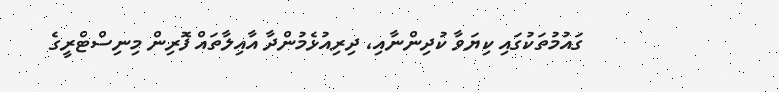ގައުމުތަކުގައި ކިޔަވާ ކުދިންނާއި، ދިރިއުޅެމުންދާ އާއިލާތައް ފޮރިން މިނިސްޓްރީގެ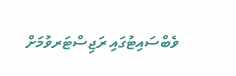ވެބްސައިޓުގައި ރަޖިސްޓަރވުމަށް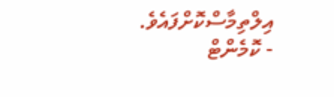އިލްތިމާސްކޮށްފައެވެ.
- ކޮމެންޓް